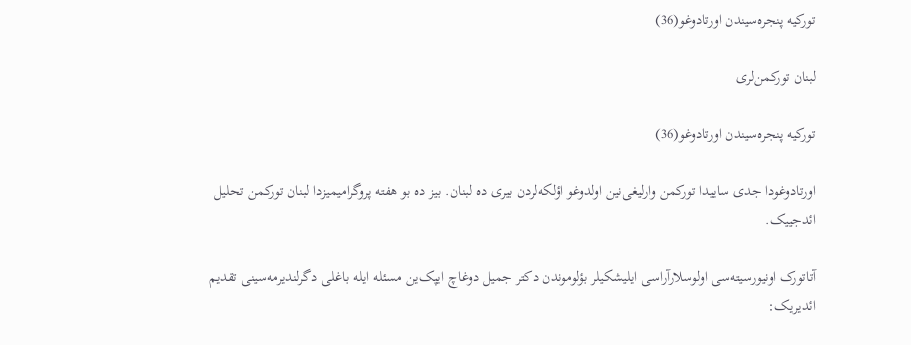تورکیه پنجره‌سیندن اورتادوغو(36)

لبنان تورکمن‌لری

تورکیه پنجره‌سیندن اورتادوغو(36)

اورتادوغودا جدی ساییدا تورکمن وارلیغی‌نین اولدوغو اؤلکه‌لردن بیری ده لبنان. بیز ده بو هفته پروگرامیمیزدا لبنان تورکمن تحلیل ائدجییک.

آتاتورک اونیورسیته‌سی اولوسلارآراسی ایلیشکیلر بؤلوموندن دکتر جمیل دوغاچ ایپک‌ین مسئله ایله باغلی دگرلندیرمه‌سینی تقدیم ائدیریک: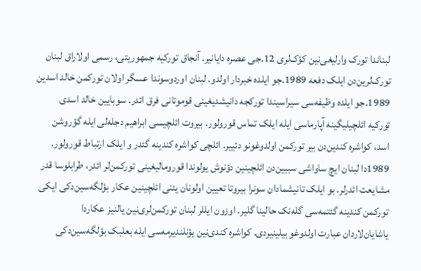لبناندا تورک وارلیغی‌نین کؤک‌لری 12.جی عصره دایانیر. آنجاق تورکیه جمهوریتی، رسمی اولا‌راق لبنان تورک‌لرین‌دن ایلک دفعه 1989.جو ایلده خبردار اولدو. لبنان اوردوسوندا عسگر اولان تورکمن خالد اسدین 1989.جو ایلده وظیفه‌سی سیراسیندا تورکجه دانیشدیغینی قوموتانی فرق ائدر. سوبایین خالد اسدی تورکیه ائلچیلیگینه آپارماسی ایله ایلک تماس قورولور. بیروت ائلچیسی ابراهیم دجله‌لی ایله گؤروشن اسد، کواشره کندین‌دن بیر تورکمن اولدوغونو دئییر. ائلچی کواشره کندینه گئدر و ایلک ارتباط قورولور. 1989دا لبنان ایچ ساواشی سببین‌دن ائلچینین دؤنوش یولوندا قوروما‌لیغینی تورکمن‌لر ائدر، طرابلوسا قدر مشایعت ائدرلر. بو ایلک تانیشما‌دان سونرا بیروتا تعیین اولونان یئنی ائلچینین عکار بؤلگه‌سین‌دکی ایکی تورکمن کندینه گئتمه‌سی گله‌نک حالینا گلیر. اوزون ایللر لبنان تورکمن‌لری‌نین یالنیز عکاردا یاشایان‌لاردان عبارت اولدوغو بیلینیردی. کواشره کندی‌نین یؤنلندیرمه‌سی ایله بعلبک بؤلگه‌سین‌دکی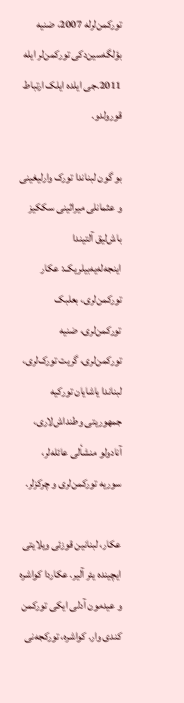تورکمن‌لرله 2007، ضنیه بؤلگه‌سین‌دکی تورکمن‌لر ایله 2011.جی ایلده ایلک ارتباط قورولدو.

بو گون لبناندا تورک وارلیغینی و عثمانلی میراثینی سککیز باش‌لیق آلتیندا اینجه‌له‌یه‌بیلریک: عکار تورکمن‌لری، بعلبک تورکمن‌لری، ضنیه تورکمن‌لری، گریت تورک‌لری، لبناندا یاشایان تورکیه جمهوریتی وطنداش‌لاری، آنادولو منشأ‌لی عائله‌لر، سوریه تورکمن‌لری و چرکزلر.

عکار، لبنانین قوزئی ویلایتی ایچینده یئر آلیر. عکاردا کواشره و عیدمون آدلی ایکی تورکمن کندی وار. کواشره، تورکجه‌نی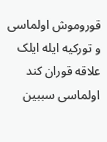قوروموش اولماسی و تورکیه ایله ایلک علاقه قوران کند اولماسی سببین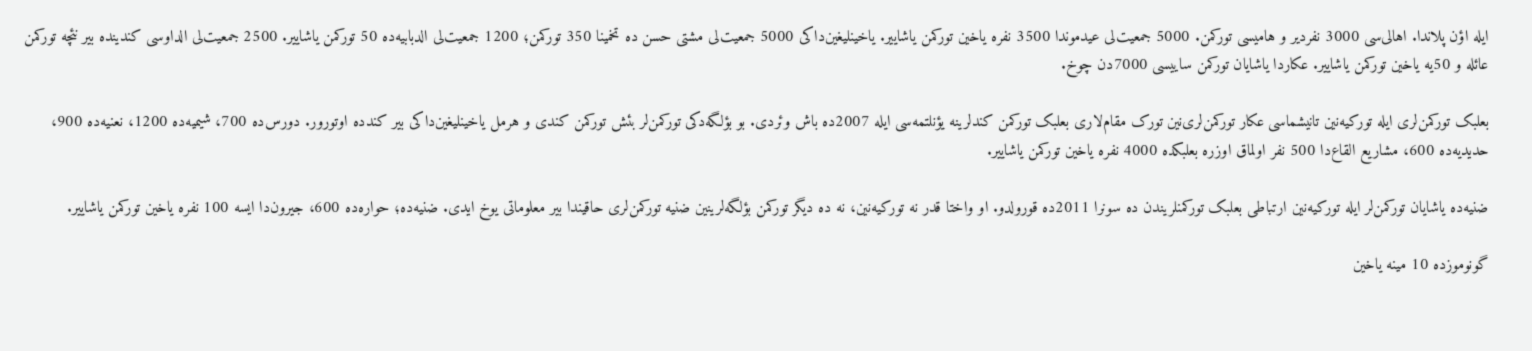ایله اؤن پلاندا. اها‌لی‌سی 3000 نفردیر و هامیسی تورکمن. 5000 جمعیت‌لی عیدموندا 3500 نفره یاخین تورکمن یاشاییر. یاخینلیغین‌داکی 5000 جمعیت‌لی مشتی حسن ده تخمینا 350 تورکمن؛ 1200 جمعیت‌لی الدبابیه‌ده 50 تورکمن یاشاییر. 2500 جمعیت‌لی الداوسی کندینده بیر نئچه تورکمن عائله و 50یه یاخین تورکمن یاشاییر. عکاردا یاشایان تورکمن ساییسی 7000دن چوخ.

بعلبک تورکمن‌لری ایله تورکیه‌نین تانیشماسی عکار تورکمن‌لری‌نین تورک مقام‌لاری بعلبک تورکمن کندلرینه یؤنلتمه‌سی ایله 2007ده باش وئردی. بو بؤلگه‌دکی تورکمن‌لر بئش تورکمن کندی و هرمل یاخینلیغین‌داکی بیر کندده اوتورور. دورس‌ده 700، شیمیه‌ده 1200، نعنیه‌ده 900، حدیدیه‌ده 600، مشاریع القاع‌دا 500 نفر اولماق اوزره بعلبکده 4000 نفره یاخین تورکمن یاشاییر.

ضنیه‌ده یاشایان تورکمن‌لر ایله تورکیه‌نین ارتباطی بعلبک تورکمنلریندن ده سونرا 2011ده قورولدو. او واختا قدر نه تورکیه‌نین، نه ده دیگر تورکمن بؤلگه‌لرینین ضنیه تورکمن‌لری حاقیندا بیر معلوماتی یوخ ایدی. ضنیه‌ده؛ حواره‌ده 600، جیرون‌دا ایسه 100 نفره یاخین تورکمن یاشاییر.

گونوموزده 10 مینه یاخین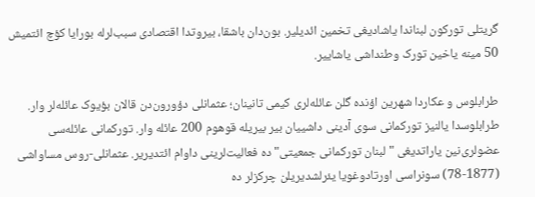گریتلی تورکون لبناندا یاشادیغی تخمین ائدیلیر. بون‌دان باشقا، بیروتدا اقتصادی سبب‌لرله بورایا کؤچ ائتمیش 50 مینه یاخین تورک وطنداشی یاشاییر.

طرابلوس و عکاردا شهرین اؤنده گلن عائله‌لری کیمی تانینان؛ عثمانلی دؤورون‌دن قالان بؤیوک عائله‌لر وار. طرابلوسدا یالنیز تورکمانی سوی آدینی داشییان بیر بیریله قوهوم 200 عائله وار. تورکمانی عائله‌سی عضو‌لری‌نین یاراتدیغی "لبنان تورکمانی جمعیتی" ده فعالیت‌لرینی داوام ائتدیریر. عثمانلی-روس مساواشی (1877-78) سونراسی اورتادوغویا یئرلشدیریلن چرکزلر ده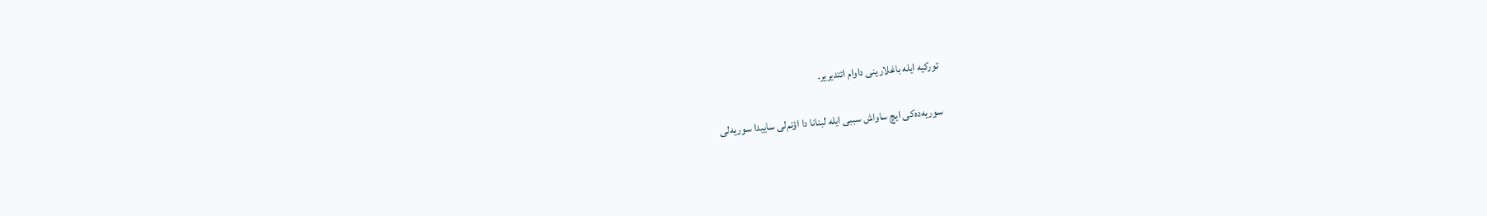تورکیه ایله باغلارینی داوام ائتدیریر.

سوریه‌ده‌کی ایچ ساواش سببی ایله لبنانا دا اؤنم‌لی ساییدا سوریه‌لی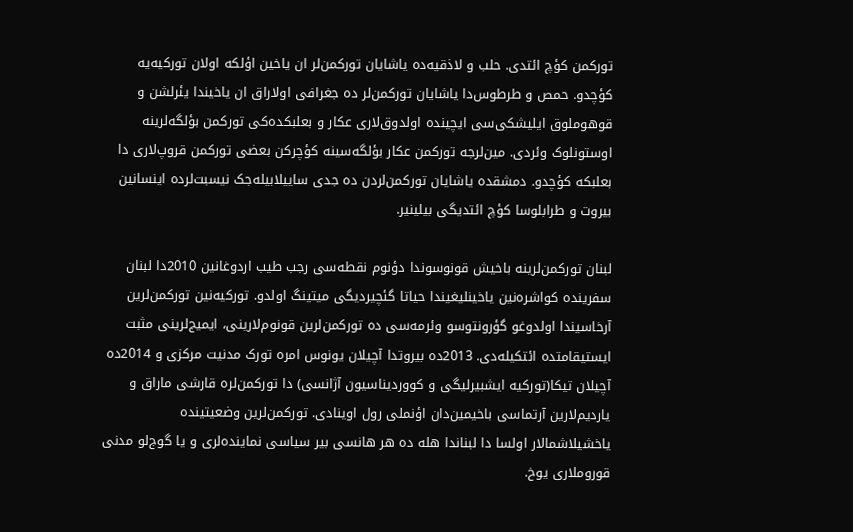تورکمن کؤچ ائتدی. حلب و لاذقیه‌ده یاشایان تورکمن‌لر ان یاخین اؤلکه اولان تورکیه‌یه کؤچدو. حمص و طرطوس‌دا یاشایان تورکمن‌لر ده جغرافی اولا‌راق ان یاخیندا یئرلشن و قوهوملوق ایلیشکی‌سی ایچینده اولدوق‌لاری عکار و بعلبکده‌کی تورکمن بؤلگه‌لرینه اوستونلوک وئردی. مین‌لرجه تورکمن عکار بؤلگه‌سینه کؤچرکن بعضی تورکمن قروپ‌لاری دا بعلبکه کؤچدو. دمشقده یاشایان تورکمن‌لردن ده جدی ساییلابیله‌جک نیسبت‌لرده اینسانین بیروت و طرابلوسا کؤچ ائتدیگی بیلینیر.

لبنان تورکمن‌لرینه باخیش قونوسوندا دؤنوم نقطه‌سی رجب طیب اردوغانین 2010دا لبنان سفرینده کواشره‌نین یاخینلیغیندا حیاتا گئچیردیگی میتینگ اولدو. تورکیه‌نین تورکمن‌لرین آرخاسیندا اولدوغو گؤرونتوسو وئرمه‌سی ده تورکمن‌لرین قونوم‌لارینی، ایمیج‌لرینی مثبت ایستیقامتده ائتکیله‌دی. 2013ده بیروتدا آچیلان یونوس امره تورک مدنیت مرکزی و 2014ده آچیلان تیکا(تورکیه ایشبیرلیگی و کووردیناسیون آژانسی) دا تورکمن‌لره قارشی ماراق و یاردیم‌لارین آرتماسی باخیمین‌دان اؤنملی رول اوینادی. تورکمن‌لرین وضعیتینده یاخشیلاشما‌لار اولسا دا لبناندا هله ده هر هانسی بیر سیاسی نماینده‌لری و یا گوج‌لو مدنی قوروملاری یوخ.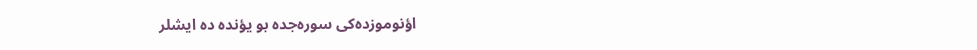اؤنوموزده‌کی سوره‌جده بو یؤنده ده ایشلر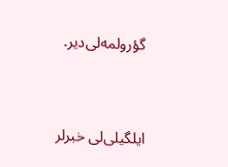گؤرولمه‌لی‌دیر.



ایلگیلی‌لی خبرلر